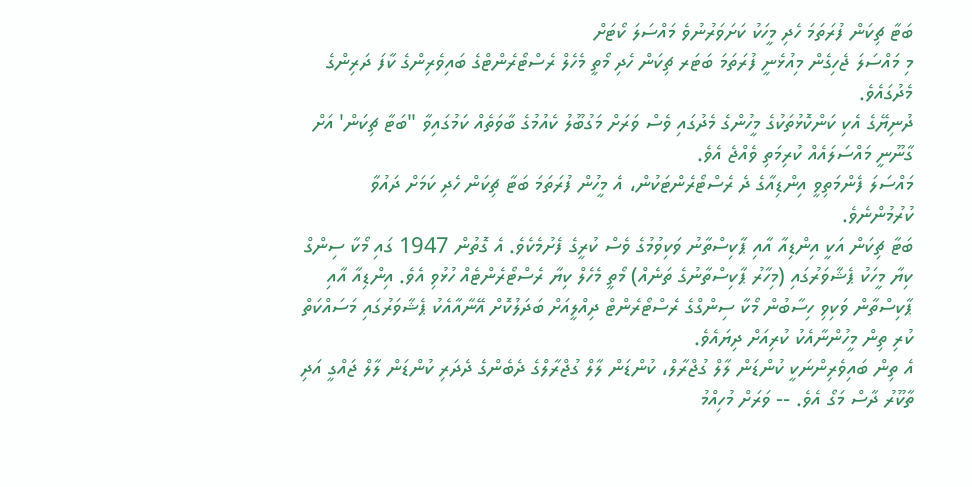ބަޓާ ޗިކަން ފުރަތަމަ ހެދި މީހަކު ކަށަވަރުނުވެ މައްސަލަ ކޯޓަށް
މި މައްސަލަ ޖެހިގެން މިއުޅެނީ ފުރަތަމަ ބަޓަރ ޗިކަން ހެދި މޯތީ މެހެލް ރެސްޓޯރެންޓްގެ ބައިވެރިންގެ ކާފަ ދަރިންގެ މެދުގައެވެ.
ދުނިޔޭގެ އެކި ކަންކޮޅުތަކުގެ މީހުންގެ މެދުގައި ވެސް ވަރަށް މަގުބޫލު ކެއުމުގެ ބާވަތެއް ކަމުގައިވާ "ބަޓާ ޗިކަން' އަށް ގާނޫނީ މައްސަލައެއް ކުރިމަތި ވެއްޖެ އެވެ.
މައްސަލަ ފެންމަތިވީ އިންޑިއާގެ ދެ ރެސްޓޯރެންޓަކުން، އެ މީހުން ފުރަތަމަ ބަޓާ ޗިކަން ހެދި ކަމަށް ދައުވާ ކުރުމުންނެވެ.
ބަޓާ ޗިކަން އަކީ އިންޑިއާ އާއި ޕާކިސްތާނު ވަކިވުމުގެ ވެސް ކުރީގެ ފެށުމެކެވެ. އެ ގޮތުން 1947 ގައި މޯކާ ސިންގް ކިޔާ މީހަކު ޕެޝާވަރުގައި (މިހާރު ޕާކިސްތާނުގެ ތަނެއް) މޯތީ މެހެލް ކިޔާ ރެސްޓޯރެންޓެއް ހުޅުވި އެވެ. އިންޑިއާ އާއި ޕާކިސްތާން ވަކިވި ހިސާބުން މޯކާ ސިންގްގެ ރެސްޓޯރެންޓް ދިއްލީއަށް ބަދަލުކޮށް އޭނާއާއެކު ޕެޝާވަރުގައި މަސައްކަތް ކުރި ތިން މީހުންނާއެކު ކުރިއަށް ދިޔައެވެ.
އެ ތިން ބައިވެރިންނަކީ ކުންޑަން ލާލް ގުޖްރާލް، ކުންޑަން ލާލް ގުޖްރާލްގެ ދެބެންގެ ދެދަރި ކުންޑަން ލާލް ޖައްގީ އަދި ތާކޫރު ދާސް މަގޯ އެވެ. -- ވަރަށް މުހިއްމު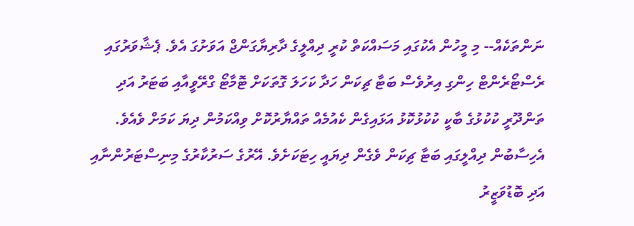ނަންތަކެއް-- މި މީހުން އެކުގައި މަސައްކަތް ކުރީ ދިއްލީގެ ދާރިޔާގަންޖް އަވަށުގަ އެވެ. ޕެޝާވަރުގައި ރެސްޓޯރެންޓް ހިންގި އިރުވެސް ބަޓާ ޗިކަން ހަދާ ކަހަލަ ގޮތަކަށް ޓޮމާޓޯ ގްރޭވީއާއި ބަޓަރު އަދި ތަންދޫރީ ކުކުޅުގެ ބާކީ ކުކުޅުކޮޅު އަޅައިގެން ކެއުމެއް ތައްޔާރުކޮށް ވިއްކަމުން ދިޔަ ކަމަށް ވެއެވެ.
އެހިސާބުން ދިއްލީގައި ބަޓާ ޗިކަން ވެގެން ދިޔައީ ހިޓަކަށެވެ. އޭރުގެ ސަރުކާރުގެ މިނިސްޓަރުންނާއި އަދި ބޮޑުވަޒީރު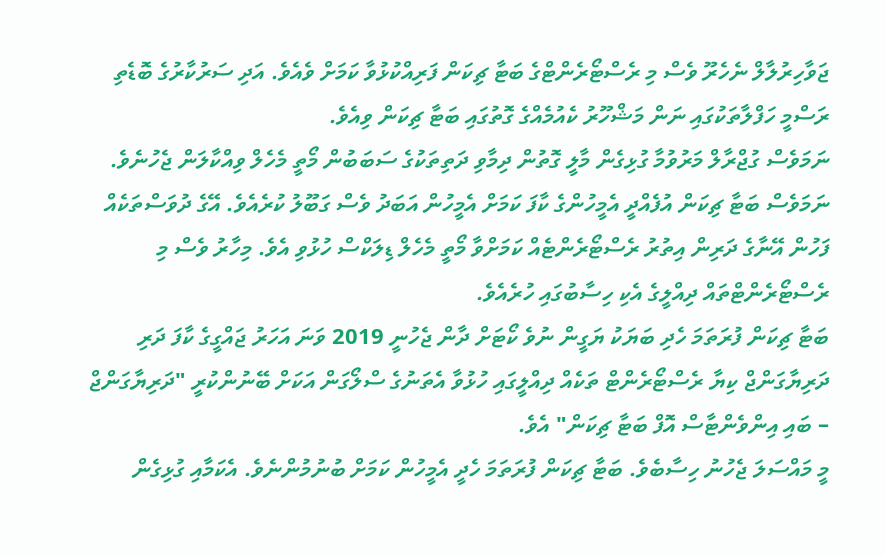ޖަވާހިރުލާލް ނެހެރޫ ވެސް މި ރެސްޓޯރެންޓްގެ ބަޓާ ޗިކަން ފަރިއްކުޅުވާ ކަމަށް ވެއެވެ. އަދި ސަރުކާރުގެ ބޮޑެތި ރަސްމީ ހަފްލާތަކުގައި ނަން މަޝްހޫރު ކެއުމެއްގެ ގޮތުގައި ބަޓާ ޗިކަން ވިއެވެ.
ނަމަވެސް ގުޖްރާލް މަރުވުމާ ގުޅިގެން މާލީ ގޮތުން ދިމާވި ދަތިތަކުގެ ސަބަބުން މޯތީ މެހެލް ވިއްކާލަން ޖެހުނެވެ. ނަމަވެސް ބަޓާ ޗިކަން އުފެއްދީ އެމީހުންގެ ކާފަ ކަމަށް އެމީހުން އަބަދު ވެސް ގަބޫލު ކުރެއެވެ. އޭގެ ދުވަސްތަކެއް ފަހުން އޭނާގެ ދަރިން އިތުރު ރެސްޓޯރެންޓެއް ކަމަށްވާ މޯތީ މެހެލް ޑިލަކްސް ހުޅުވި އެވެ. މިހާރު ވެސް މި ރެސްޓޯރެންޓްތައް ދިއްލީގެ އެކި ހިސާބުގައި ހުރެއެވެ.
ބަޓާ ޗިކަން ފުރަތަމަ ހެދި ބަޔަކު ޔަގީން ނުވެ ކޯޓަށް ދާން ޖެހުނީ 2019 ވަނަ އަހަރު ޖައްގީގެ ކާފަ ދަރި ދަރިޔާގަންޖް ކިޔާ ރެސްޓޯރެންޓް ތަކެއް ދިއްލީގައި ހުޅުވާ އެތަނުގެ ސްލޯގަން އަކަށް ބޭނުންކުރީ "ދަރިޔާގަންޖް – ބައި އިންވެންޓާސް އޮފް ބަޓާ ޗިކަން" އެވެ.
މީ މައްސަލަ ޖެހުނު ހިސާބެވެ. ބަޓާ ޗިކަން ފުރަތަމަ ހެދީ އެމީހުން ކަމަށް ބުނުމުންނެވެ. އެކަމާއި ގުޅިގެން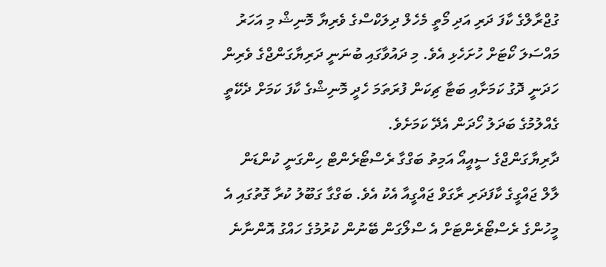ގުޖްރާލްގެ ކާފަ ދަރި އަދި މޯތީ މެހެލް ދިލަކްސްގެ ވެރިޔާ މޮނިޝް މި އަހަރު މައްސަލަ ކޯޓަށް ހުށަހެޅި އެވެ. މި ދައުވާގައި ބުނަނީ ދަރިޔާގަންޖްގެ ވެރިން ހަދަނީ ދޮގު ކަމަށާއި ބަޓާ ޗިކަން ފުރަތަމަ ހެދީ މޮނިޝްގެ ކާފަ ކަމަށް ދެކޭތީ ގެއްލުމުގެ ބަދަލު ހޯދަން އެދޭ ކަމަށެވެ.
ދާރިޔާގަންޖްގެ ސީއީއޯ އަމިތު ބަގްގާ ރެސްޓޯރެންޓް ހިންގަނީ ކުންޑަން ލާލް ޖައްގީގެ ކާފަދަރި ރާގަވް ޖައްގީއާ އެކު އެވެ. ބަގްގާ ގަބޫލު ކުރާ ގޮތުގައި އެ މީހުންގެ ރެސްޓޯރެންޓަށް އެ ސްލޯގަން ބޭނުން ކުރުމުގެ ހައްގު އޮންނާނެ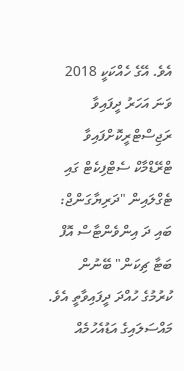އެވެ. އޭގެ ހެއްކަކީ 2018 ވަނަ އަހަރު ދީފައިވާ ރަޖިސްޓްރީކޮށްފައިވާ ޓްރޭޑްމާކް ސެޓްފިކެޓް ގައި ޓެގްލައިން "ދަރިޔާގަންޖް: ބައި ދަ އިންވެންޓާސް އޮފް ބަޓާ ޗިކަން" ބޭނުން ކުރުމުގެ ހުއްދަ ދީފައިވާތީ އެވެ. މައްސަލައިގެ އަޑުއެހުމެއް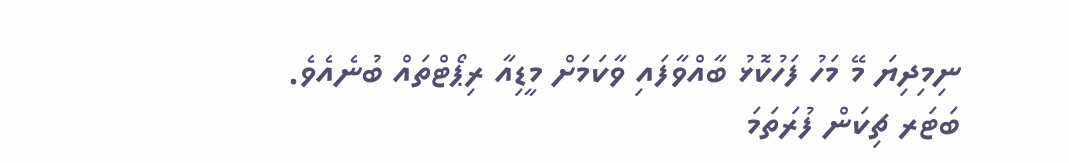ނިމިދިޔަ މޭ މަހު ފަހުކޮޅު ބާއްވާފައި ވާކަމަށް މީޑިއާ ރިޕޯޓްތައް ބުނެއެވެ.
ބަޓަރ ޗިކަން ފުރަތަމަ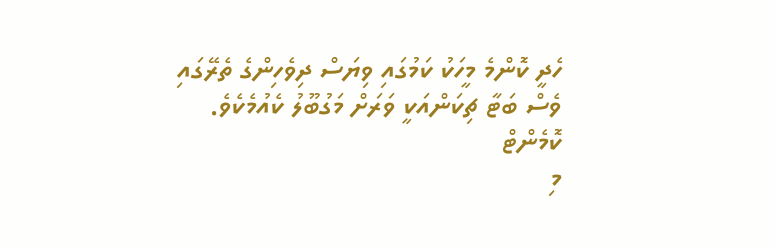ހެދީ ކޮންމެ މީހަކު ކަމުގައި ވިޔަސް ދިވެހިންގެ ތެރޭގައި ވެސް ބަޓާ ޗިކަންއަކީ ވަރަށް މަގުބޫލު ކެއުމެކެވެ.
ކޮމެންޓް
މި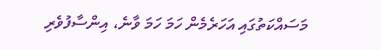މަސައްކަތުގައި އަހަރެމެން ހަމަ ހަމަ ވާނެ، އިންސާފުވެރި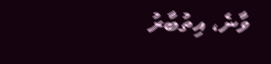ވާނެ، އިތުބާރު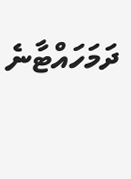ދަމަހައްޓާނެ